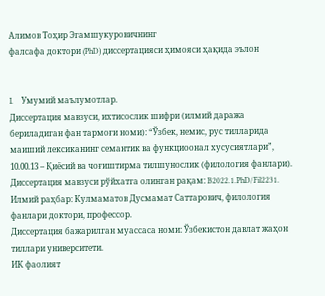Алимов Тоҳир Эгамшукуровичнинг
фалсафа доктори (PhD) диссертацияси ҳимояси ҳақида эълон


I.    Умумий маълумотлар.
Диссертация мавзуси, ихтисослик шифри (илмий даража бериладиган фан тармоғи номи): “Ўзбек, немис, рус тилларида маиший лексиканинг семантик ва функциоонал хусусиятлари”, 10.00.13 – Қиёсий ва чоғиштирма тилшунослик (филология фанлари).
Диссертация мавзуси рўйхатга олинган рақам: B2022.1.PhD/Fil2231.
Илмий раҳбар: Кулмаматов Дусмамат Саттарович, филология фанлари доктори, профессор.
Диссертация бажарилган муассаса номи: Ўзбекистон давлат жаҳон тиллари университети.
ИК фаолият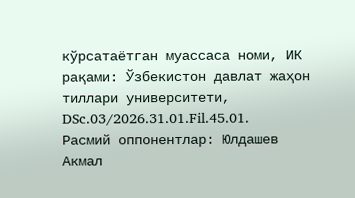кўрсатаётган муассаса номи, ИК рақами: Ўзбекистон давлат жаҳон тиллари университети, DSc.03/2026.31.01.Fil.45.01.
Расмий оппонентлар: Юлдашев Акмал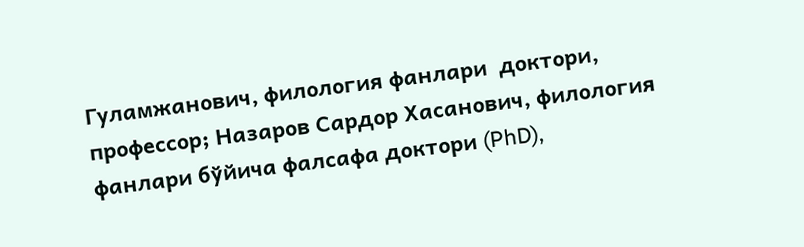Гуламжанович, филология фанлари  доктори, профессор; Назаров Сардор Хасанович, филология фанлари бўйича фалсафа доктори (PhD),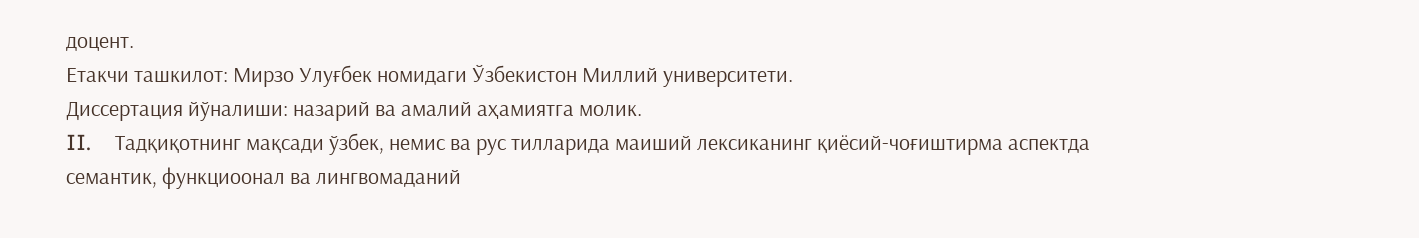доцент.
Етакчи ташкилот: Мирзо Улуғбек номидаги Ўзбекистон Миллий университети.
Диссертация йўналиши: назарий ва амалий аҳамиятга молик.
II.    Тадқиқотнинг мақсади ўзбек, немис ва рус тилларида маиший лексиканинг қиёсий-чоғиштирма аспектда семантик, функциоонал ва лингвомаданий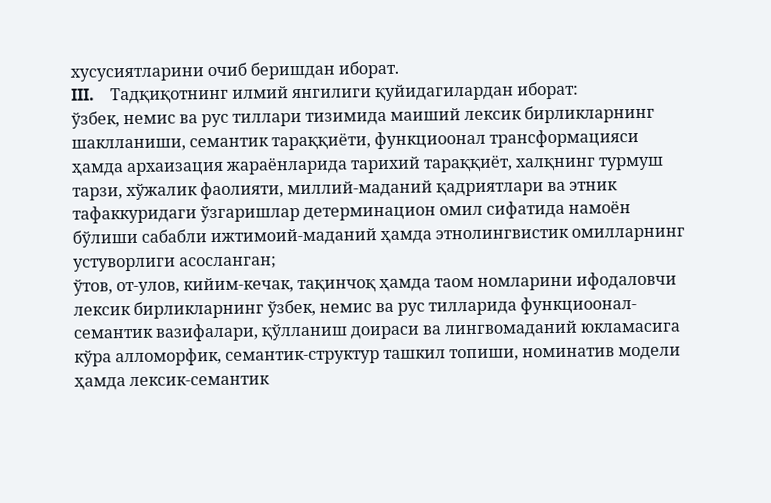хусусиятларини очиб беришдан иборат.
III.    Тадқиқотнинг илмий янгилиги қуйидагилардан иборат:
ўзбек, немис ва рус тиллари тизимида маиший лексик бирликларнинг шаклланиши, семантик тараққиёти, функциоонал трансформацияси ҳамда архаизация жараёнларида тарихий тараққиёт, халқнинг турмуш тарзи, хўжалик фаолияти, миллий-маданий қадриятлари ва этник тафаккуридаги ўзгаришлар детерминацион омил сифатида намоён бўлиши сабабли ижтимоий-маданий ҳамда этнолингвистик омилларнинг устуворлиги асосланган;
ўтов, от-улов, кийим-кечак, тақинчоқ ҳамда таом номларини ифодаловчи лексик бирликларнинг ўзбек, немис ва рус тилларида функциоонал-семантик вазифалари, қўлланиш доираси ва лингвомаданий юкламасига кўра алломорфик, семантик-структур ташкил топиши, номинатив модели ҳамда лексик-семантик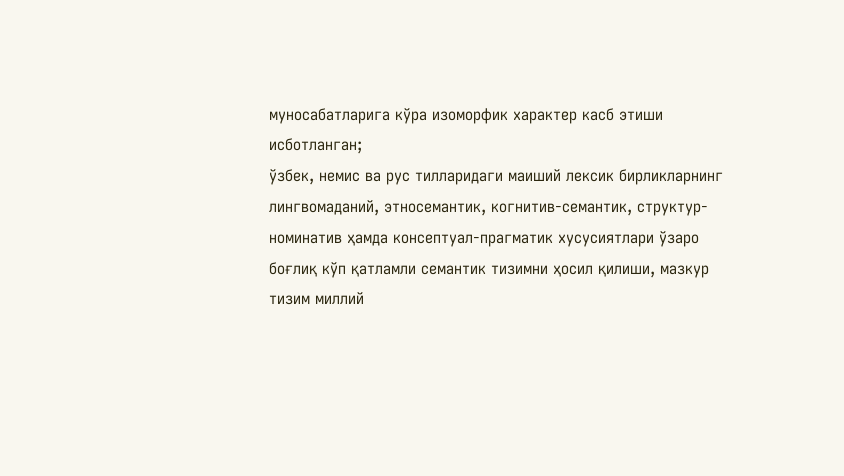муносабатларига кўра изоморфик характер касб этиши исботланган;
ўзбек, немис ва рус тилларидаги маиший лексик бирликларнинг лингвомаданий, этносемантик, когнитив-семантик, структур-номинатив ҳамда консептуал-прагматик хусусиятлари ўзаро боғлиқ кўп қатламли семантик тизимни ҳосил қилиши, мазкур тизим миллий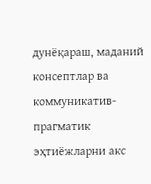дунёқараш, маданий консептлар ва коммуникатив-прагматик эҳтиёжларни акс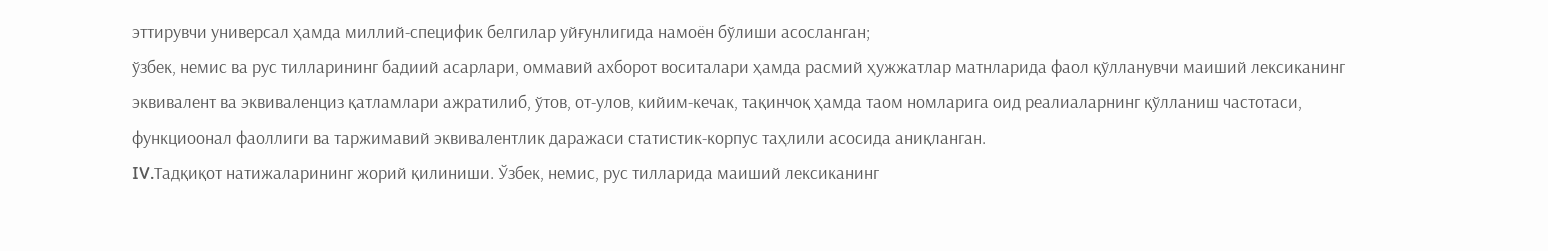эттирувчи универсал ҳамда миллий-специфик белгилар уйғунлигида намоён бўлиши асосланган;
ўзбек, немис ва рус тилларининг бадиий асарлари, оммавий ахборот воситалари ҳамда расмий ҳужжатлар матнларида фаол қўлланувчи маиший лексиканинг эквивалент ва эквиваленциз қатламлари ажратилиб, ўтов, от-улов, кийим-кечак, тақинчоқ ҳамда таом номларига оид реалиаларнинг қўлланиш частотаси, функциоонал фаоллиги ва таржимавий эквивалентлик даражаси статистик-корпус таҳлили асосида аниқланган.
IV.Тадқиқот натижаларининг жорий қилиниши. Ўзбек, немис, рус тилларида маиший лексиканинг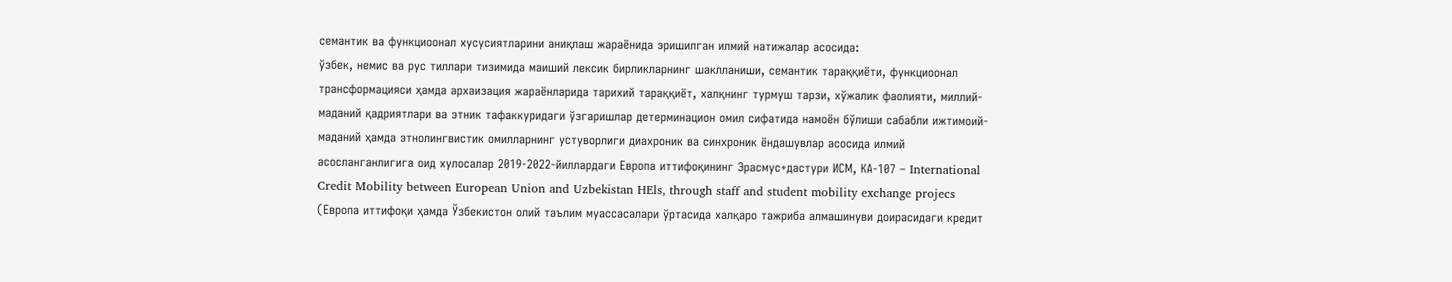семантик ва функциоонал хусусиятларини аниқлаш жараёнида эришилган илмий натижалар асосида:
ўзбек, немис ва рус тиллари тизимида маиший лексик бирликларнинг шаклланиши, семантик тараққиёти, функциоонал трансформацияси ҳамда архаизация жараёнларида тарихий тараққиёт, халқнинг турмуш тарзи, хўжалик фаолияти, миллий-маданий қадриятлари ва этник тафаккуридаги ўзгаришлар детерминацион омил сифатида намоён бўлиши сабабли ижтимоий-маданий ҳамда этнолингвистик омилларнинг устуворлиги диахроник ва синхроник ёндашувлар асосида илмий асосланганлигига оид хулосалар 2019-2022-йиллардаги Европа иттифоқининг Эрасмус+дастури ИCМ, КА-107 – International Credit Mobility between European Union and Uzbekistan HEls, through staff and student mobility exchange projecs (Европа иттифоқи ҳамда Ўзбекистон олий таълим муассасалари ўртасида халқаро тажриба алмашинуви доирасидаги кредит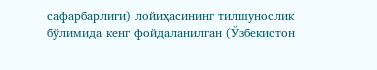сафарбарлиги) лойиҳасининг тилшунослик бўлимида кенг фойдаланилган (Ўзбекистон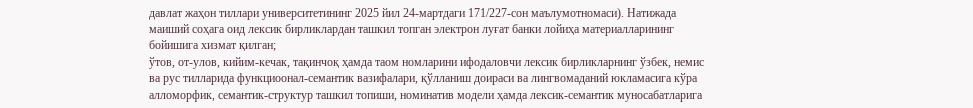давлат жаҳон тиллари университетининг 2025 йил 24-мартдаги 171/227-сон маълумотномаси). Натижада маиший соҳага оид лексик бирликлардан ташкил топган электрон луғат банки лойиҳа материалларининг бойишига хизмат қилган;
ўтов, от-улов, кийим-кечак, тақинчоқ ҳамда таом номларини ифодаловчи лексик бирликларнинг ўзбек, немис ва рус тилларида функциоонал-семантик вазифалари, қўлланиш доираси ва лингвомаданий юкламасига кўра алломорфик, семантик-структур ташкил топиши, номинатив модели ҳамда лексик-семантик муносабатларига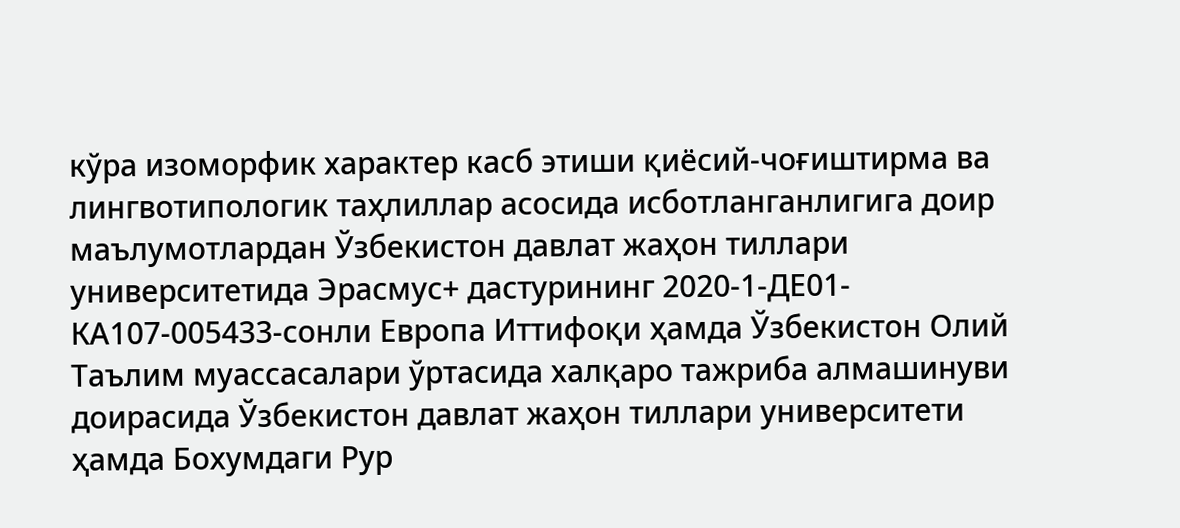кўра изоморфик характер касб этиши қиёсий-чоғиштирма ва лингвотипологик таҳлиллар асосида исботланганлигига доир маълумотлардан Ўзбекистон давлат жаҳон тиллари университетида Эрасмус+ дастурининг 2020-1-ДЕ01-КА107-005433-сонли Европа Иттифоқи ҳамда Ўзбекистон Олий Таълим муассасалари ўртасида халқаро тажриба алмашинуви доирасида Ўзбекистон давлат жаҳон тиллари университети ҳамда Бохумдаги Рур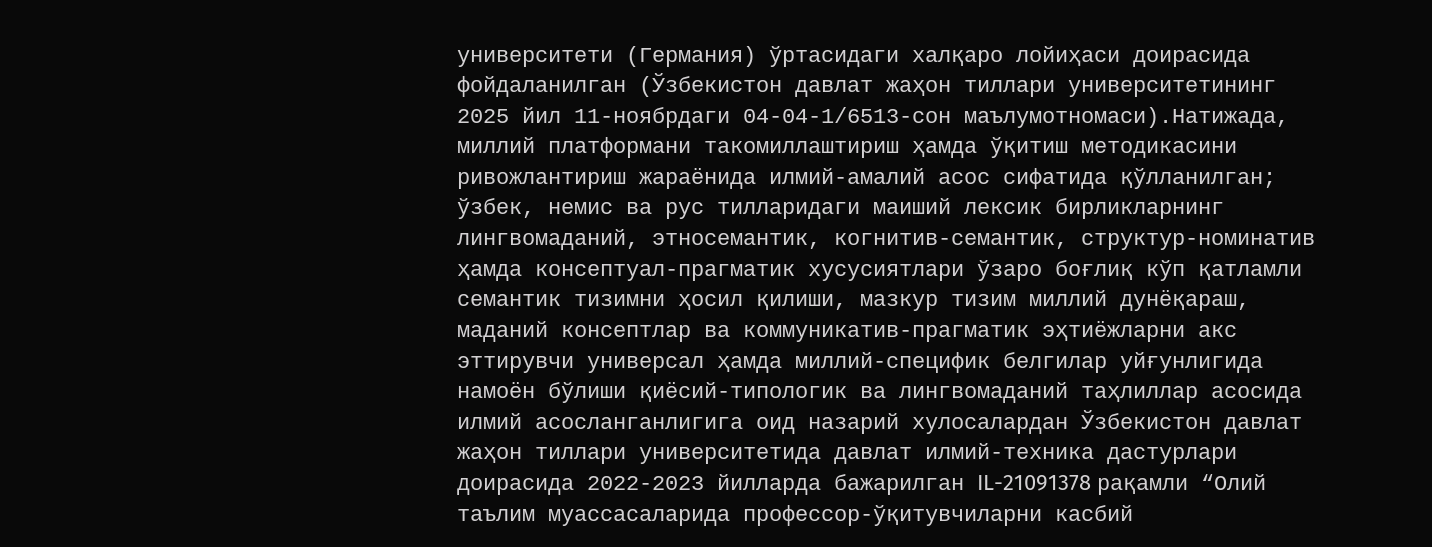университети (Германия) ўртасидаги халқаро лойиҳаси доирасида фойдаланилган (Ўзбекистон давлат жаҳон тиллари университетининг 2025 йил 11-ноябрдаги 04-04-1/6513-сон маълумотномаси).Натижада, миллий платформани такомиллаштириш ҳамда ўқитиш методикасини ривожлантириш жараёнида илмий-амалий асос сифатида қўлланилган;
ўзбек, немис ва рус тилларидаги маиший лексик бирликларнинг лингвомаданий, этносемантик, когнитив-семантик, структур-номинатив ҳамда консептуал-прагматик хусусиятлари ўзаро боғлиқ кўп қатламли семантик тизимни ҳосил қилиши, мазкур тизим миллий дунёқараш, маданий консептлар ва коммуникатив-прагматик эҳтиёжларни акс эттирувчи универсал ҳамда миллий-специфик белгилар уйғунлигида намоён бўлиши қиёсий-типологик ва лингвомаданий таҳлиллар асосида илмий асосланганлигига оид назарий хулосалардан Ўзбекистон давлат жаҳон тиллари университетида давлат илмий-техника дастурлари доирасида 2022-2023 йилларда бажарилган IL-21091378 рақамли “Олий таълим муассасаларида профессор-ўқитувчиларни касбий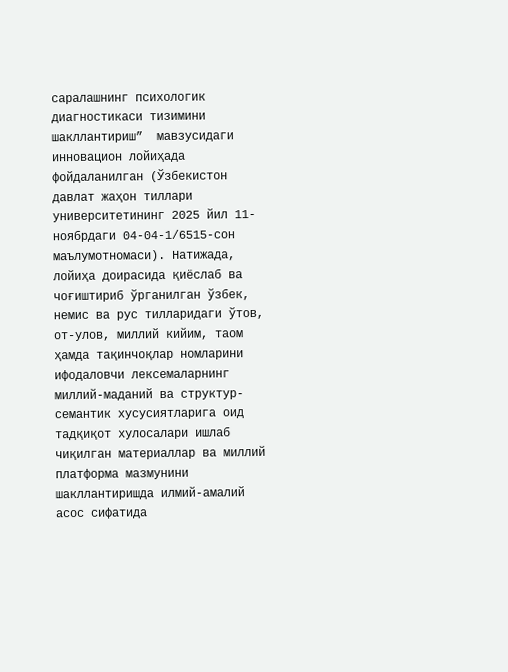саралашнинг психологик диагностикаси тизимини шакллантириш”  мавзусидаги инновацион лойиҳада фойдаланилган (Ўзбекистон давлат жаҳон тиллари университетининг 2025 йил 11-ноябрдаги 04-04-1/6515-сон маълумотномаси). Натижада, лойиҳа доирасида қиёслаб ва чоғиштириб ўрганилган ўзбек, немис ва рус тилларидаги ўтов, от-улов, миллий кийим, таом ҳамда тақинчоқлар номларини ифодаловчи лексемаларнинг миллий-маданий ва структур-семантик хусусиятларига оид тадқиқот хулосалари ишлаб чиқилган материаллар ва миллий платформа мазмунини шакллантиришда илмий-амалий асос сифатида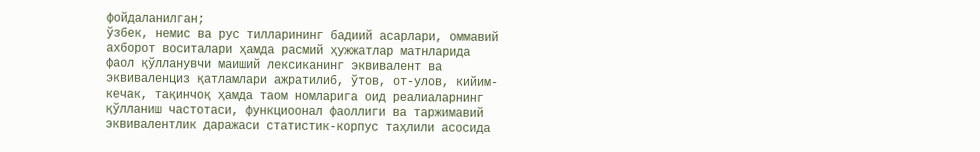фойдаланилган;
ўзбек, немис ва рус тилларининг бадиий асарлари, оммавий ахборот воситалари ҳамда расмий ҳужжатлар матнларида фаол қўлланувчи маиший лексиканинг эквивалент ва эквиваленциз қатламлари ажратилиб, ўтов, от-улов, кийим-кечак, тақинчоқ ҳамда таом номларига оид реалиаларнинг қўлланиш частотаси, функциоонал фаоллиги ва таржимавий эквивалентлик даражаси статистик-корпус таҳлили асосида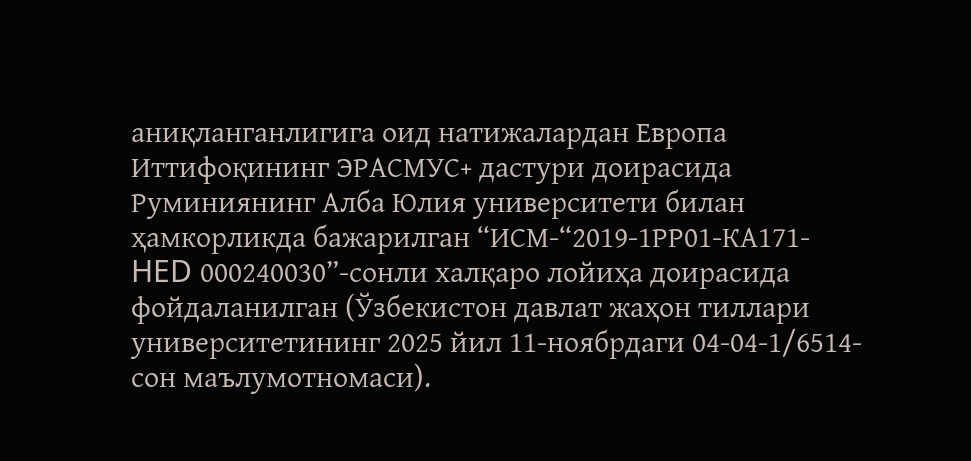аниқланганлигига оид натижалардан Европа Иттифоқининг ЭРАСМУС+ дастури доирасида Руминиянинг Алба Юлия университети билан ҳамкорликда бажарилган “ИCМ-“2019-1РР01-КА171-HED 000240030”-сонли халқаро лойиҳа доирасида фойдаланилган (Ўзбекистон давлат жаҳон тиллари университетининг 2025 йил 11-ноябрдаги 04-04-1/6514-сон маълумотномаси).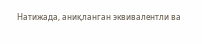Натижада, аниқланган эквивалентли ва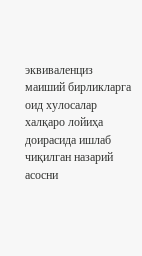эквиваленциз маиший бирликларга оид хулосалар халқаро лойиҳа доирасида ишлаб чиқилган назарий асосни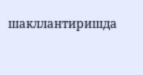шакллантиришда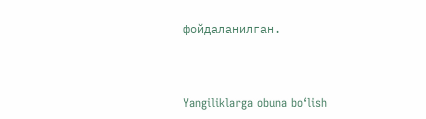фойдаланилган.



Yangiliklarga obuna bo‘lish